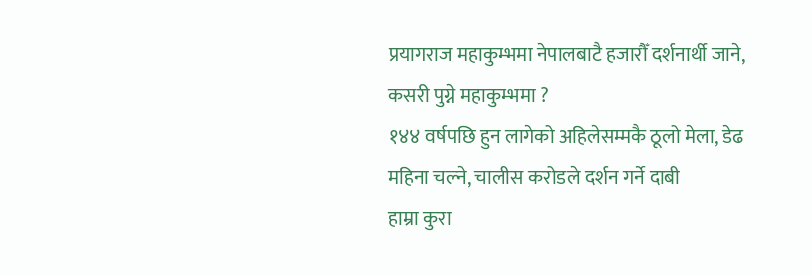प्रयागराज महाकुम्भमा नेपालबाटै हजारौँ दर्शनार्थी जाने, कसरी पुग्ने महाकुम्भमा ?
१४४ वर्षपछि हुन लागेको अहिलेसम्मकै ठूलो मेला, डेढ महिना चल्ने, चालीस करोडले दर्शन गर्ने दाबी
हाम्रा कुरा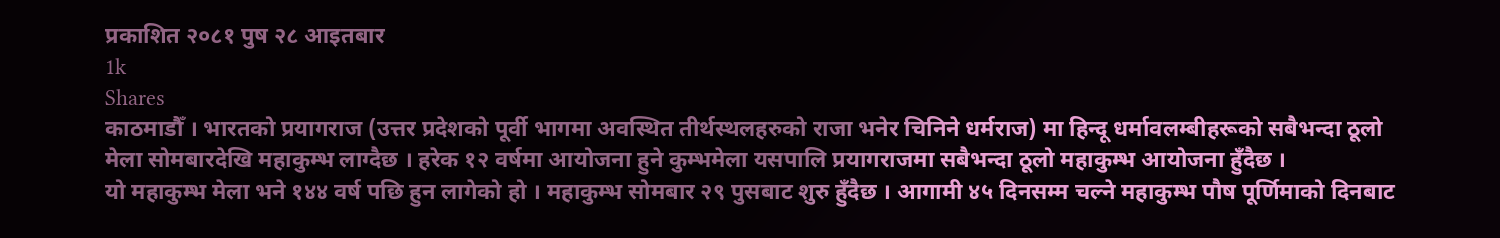प्रकाशित २०८१ पुष २८ आइतबार
1k
Shares
काठमाडौँ । भारतको प्रयागराज (उत्तर प्रदेशको पूर्वी भागमा अवस्थित तीर्थस्थलहरुको राजा भनेर चिनिने धर्मराज) मा हिन्दू धर्मावलम्बीहरूको सबैभन्दा ठूलो मेला सोमबारदेखि महाकुम्भ लाग्दैछ । हरेक १२ वर्षमा आयोजना हुने कुम्भमेला यसपालि प्रयागराजमा सबैभन्दा ठूलो महाकुम्भ आयोजना हुँदैछ ।
यो महाकुम्भ मेला भने १४४ वर्ष पछि हुन लागेको हो । महाकुम्भ सोमबार २९ पुसबाट शुरु हुँदैछ । आगामी ४५ दिनसम्म चल्ने महाकुम्भ पौष पूर्णिमाको दिनबाट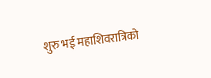शुरु भई महाशिवरात्रिको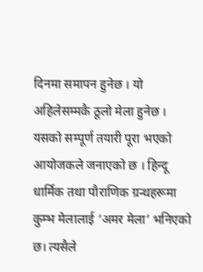दिनमा समापन हुनेछ । यो अहिलेसम्मकै ठूलो मेला हुनेछ ।
यसको सम्पूर्ण तयारी पूरा भएको आयोजकले जनाएको छ । हिन्दू धार्मिक तथा पौराणिक ग्रन्थहरूमा कुम्भ मेलालाई ‘अमर मेला’ भनिएको छ। त्यसैले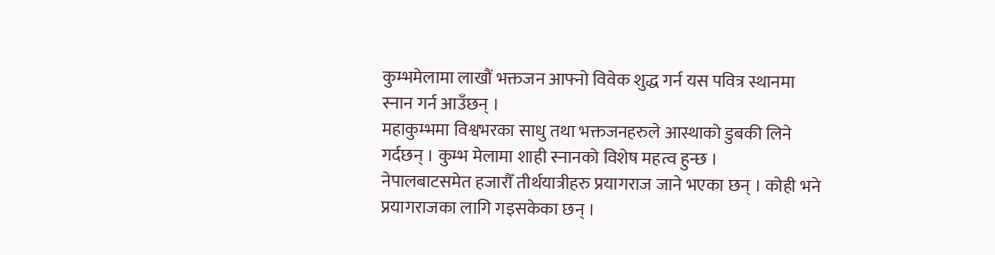कुम्भमेलामा लाखौं भक्तजन आफ्नो विवेक शुद्ध गर्न यस पवित्र स्थानमा स्नान गर्न आउँछन् ।
महाकुम्भमा विश्वभरका साधु तथा भक्तजनहरुले आस्थाको डुबकी लिने गर्दछन् । कुम्भ मेलामा शाही स्नानको विशेष महत्व हुन्छ ।
नेपालबाटसमेत हजारौँ तीर्थयात्रीहरु प्रयागराज जाने भएका छन् । कोही भने प्रयागराजका लागि गइसकेका छन् ।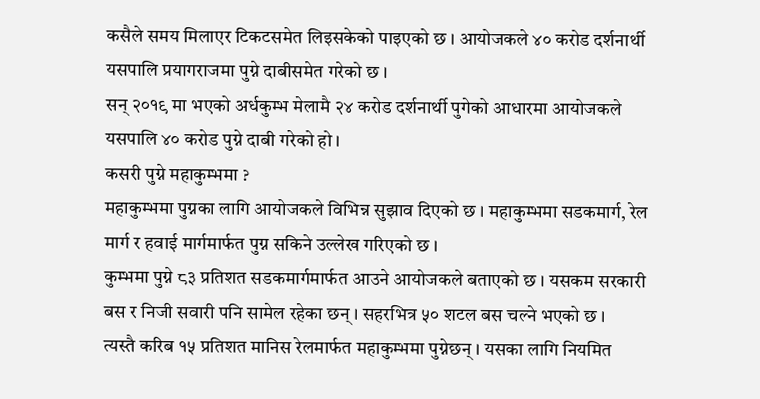कसैले समय मिलाएर टिकटसमेत लिइसकेको पाइएको छ । आयोजकले ४० करोड दर्शनार्थी यसपालि प्रयागराजमा पुग्ने दाबीसमेत गरेको छ ।
सन् २०१९ मा भएको अर्धकुम्भ मेलामै २४ करोड दर्शनार्थी पुगेको आधारमा आयोजकले यसपालि ४० करोड पुग्ने दाबी गरेको हो ।
कसरी पुग्ने महाकुम्भमा ?
महाकुम्भमा पुग्नका लागि आयोजकले विभिन्न सुझाव दिएको छ । महाकुम्भमा सडकमार्ग, रेल मार्ग र हवाई मार्गमार्फत पुग्न सकिने उल्लेख गरिएको छ ।
कुम्भमा पुग्ने ८३ प्रतिशत सडकमार्गमार्फत आउने आयोजकले बताएको छ । यसकम सरकारी बस र निजी सवारी पनि सामेल रहेका छन् । सहरभित्र ५० शटल बस चल्ने भएको छ ।
त्यस्तै करिब १५ प्रतिशत मानिस रेलमार्फत महाकुम्भमा पुग्नेछन् । यसका लागि नियमित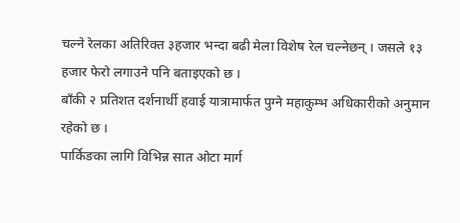चल्ने रेलका अतिरिक्त ३हजार भन्दा बढी मेला विशेष रेल चल्नेछन् । जसले १३ हजार फेरो लगाउने पनि बताइएको छ ।
बाँकी २ प्रतिशत दर्शनार्थी हवाई यात्रामार्फत पुग्ने महाकुम्भ अधिकारीको अनुमान रहेको छ ।
पार्किङका लागि विभिन्न सात ओटा मार्ग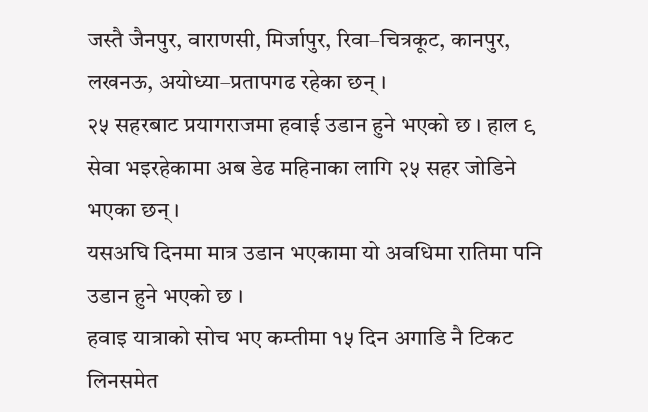जस्तै जैनपुर, वाराणसी, मिर्जापुर, रिवा–चित्रकूट, कानपुर, लखनऊ, अयोध्या–प्रतापगढ रहेका छन् ।
२५ सहरबाट प्रयागराजमा हवाई उडान हुने भएको छ । हाल ९ सेवा भइरहेकामा अब डेढ महिनाका लागि २५ सहर जोडिने भएका छन् ।
यसअघि दिनमा मात्र उडान भएकामा यो अवधिमा रातिमा पनि उडान हुने भएको छ ।
हवाइ यात्राको सोच भए कम्तीमा १५ दिन अगाडि नै टिकट लिनसमेत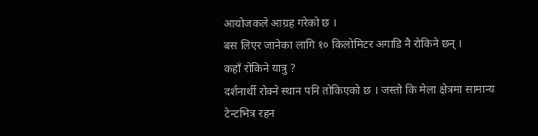आयोजकले आग्रह गरेको छ ।
बस लिएर जानेका लागि १० किलोमिटर अगाडि नै रोकिने छन् ।
कहाँ रोकिने यात्रु ?
दर्शनार्थी रोक्ने स्थान पनि तोकिएको छ । जस्तो कि मेला क्षेत्रमा सामान्य टेन्टभित्र रहन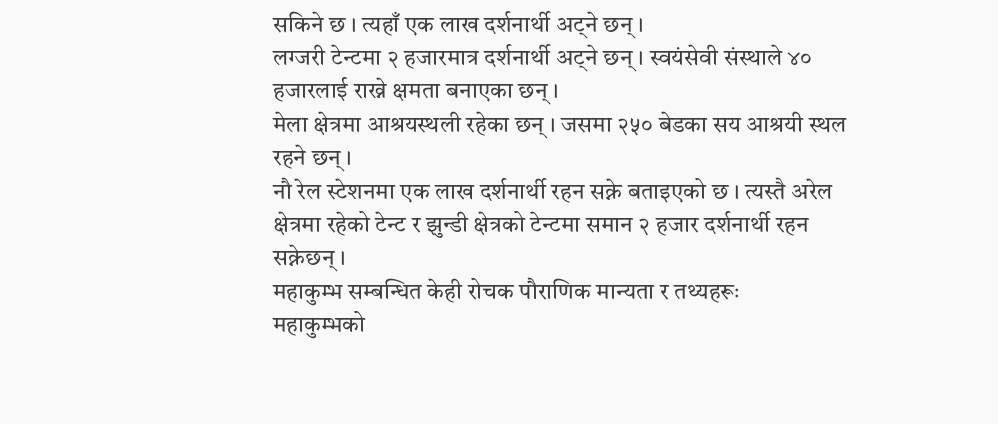सकिने छ । त्यहाँ एक लाख दर्शनार्थी अट्ने छन् ।
लग्जरी टेन्टमा २ हजारमात्र दर्शनार्थी अट्ने छन् । स्वयंसेवी संस्थाले ४० हजारलाई राख्ने क्षमता बनाएका छन् ।
मेला क्षेत्रमा आश्रयस्थली रहेका छन् । जसमा २५० बेडका सय आश्रयी स्थल रहने छन् ।
नौ रेल स्टेशनमा एक लाख दर्शनार्थी रहन सक्ने बताइएको छ । त्यस्तै अरेल क्षेत्रमा रहेको टेन्ट र झुन्डी क्षेत्रको टेन्टमा समान २ हजार दर्शनार्थी रहन सक्नेछन् ।
महाकुम्भ सम्बन्धित केही रोचक पौराणिक मान्यता र तथ्यहरूः
महाकुम्भको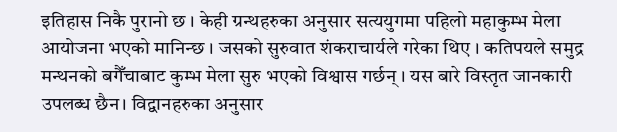इतिहास निकै पुरानो छ । केही ग्रन्थहरुका अनुसार सत्ययुगमा पहिलो महाकुम्भ मेला आयोजना भएको मानिन्छ । जसको सुरुवात शंकराचार्यले गरेका थिए । कतिपयले समुद्र मन्थनको बगैँचाबाट कुम्भ मेला सुरु भएको विश्वास गर्छन् । यस बारे विस्तृत जानकारी उपलब्ध छैन। विद्वानहरुका अनुसार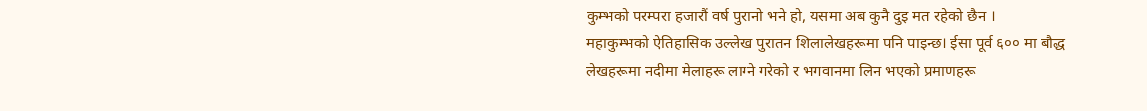कुम्भको परम्परा हजारौं वर्ष पुरानो भने हो, यसमा अब कुनै दुइ मत रहेको छैन ।
महाकुम्भको ऐतिहासिक उल्लेख पुरातन शिलालेखहरूमा पनि पाइन्छ। ईसा पूर्व ६०० मा बौद्ध लेखहरूमा नदीमा मेलाहरू लाग्ने गरेको र भगवानमा लिन भएको प्रमाणहरू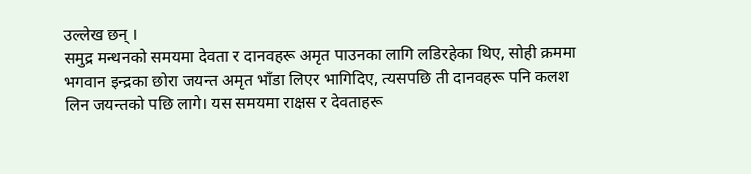उल्लेख छन् ।
समुद्र मन्थनको समयमा देवता र दानवहरू अमृत पाउनका लागि लडिरहेका थिए, सोही क्रममा भगवान इन्द्रका छोरा जयन्त अमृत भाँडा लिएर भागिदिए, त्यसपछि ती दानवहरू पनि कलश लिन जयन्तको पछि लागे। यस समयमा राक्षस र देवताहरू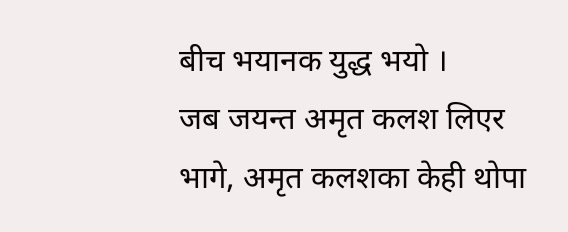बीच भयानक युद्ध भयो ।
जब जयन्त अमृत कलश लिएर भागे, अमृत कलशका केही थोपा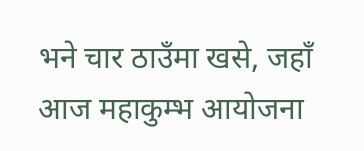भने चार ठाउँमा खसे, जहाँ आज महाकुम्भ आयोजना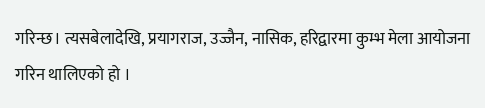गरिन्छ। त्यसबेलादेखि, प्रयागराज, उज्जैन, नासिक, हरिद्वारमा कुम्भ मेला आयोजना गरिन थालिएको हो ।